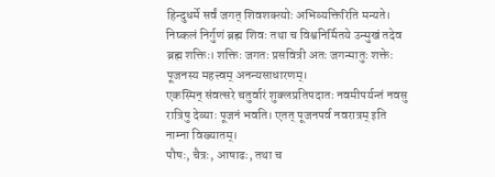हिन्दुधर्मे सर्वं जगत् शिवशक्त्योः अभिव्यक्तिरिति मन्यते। निष्कलं निर्गुणं ब्रह्म शिवः तथा च विश्वनिर्मितये उन्मुखं तदेव ब्रह्म शक्तिः। शक्तिः जगतः प्रसवित्री अतः जगन्मातुः शक्तेः पूजनस्य महत्त्वम् अनन्यसाधारणम्।
एकस्मिन् संवत्सरे चतुर्वारं शुक्लप्रतिपदातः नवमीपर्यन्तं नवसु रात्रिषु देव्याः पूजनं भवति। एतत् पूजनपर्व नवरात्रम् इति नाम्ना विख्यातम्।
पौषः, चैत्रः, आषाढः, तथा च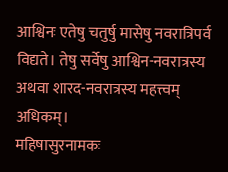आश्विनः एतेषु चतुर्षु मासेषु नवरात्रिपर्व विद्यते। तेषु सर्वेषु आश्विन-नवरात्रस्य अथवा शारद-नवरात्रस्य महत्त्वम् अधिकम्।
महिषासुरनामकः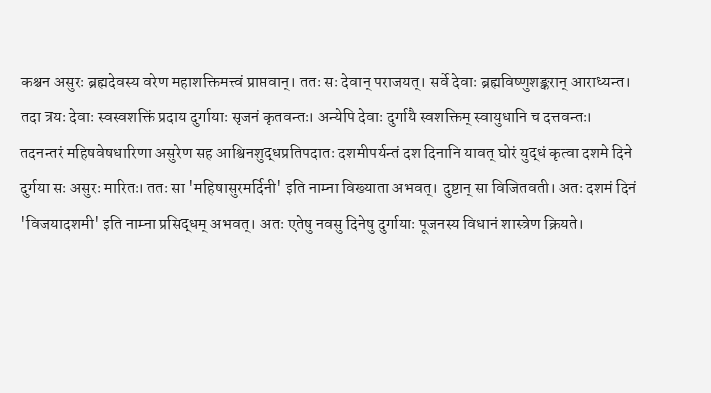कश्चन असुरः ब्रह्मदेवस्य वरेण महाशक्तिमत्त्वं प्राप्तवान्। ततः सः देवान् पराजयत्। सर्वे देवाः ब्रह्मविष्णुशङ्करान् आराध्यन्त। तदा त्रयः देवाः स्वस्वशक्तिं प्रदाय दुर्गायाः सृजनं कृतवन्तः। अन्येपि देवाः दुर्गायै स्वशक्तिम् स्वायुधानि च दत्तवन्तः।
तदनन्तरं महिषवेषधारिणा असुरेण सह आश्विनशुद्धप्रतिपदातः दशमीपर्यन्तं दश दिनानि यावत् घोरं युद्धं कृत्वा दशमे दिने दुर्गया सः असुरः मारितः। ततः सा 'महिषासुरमर्दिनी' इति नाम्ना विख्याता अभवत्। दुष्टान् सा विजितवती। अतः दशमं दिनं 'विजयादशमी' इति नाम्ना प्रसिद्धम् अभवत्। अतः एतेषु नवसु दिनेषु दुर्गायाः पूजनस्य विधानं शास्त्रेण क्रियते।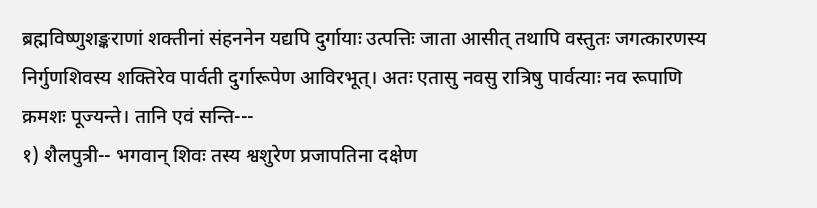ब्रह्मविष्णुशङ्कराणां शक्तीनां संहननेन यद्यपि दुर्गायाः उत्पत्तिः जाता आसीत् तथापि वस्तुतः जगत्कारणस्य निर्गुणशिवस्य शक्तिरेव पार्वती दुर्गारूपेण आविरभूत्। अतः एतासु नवसु रात्रिषु पार्वत्याः नव रूपाणि क्रमशः पूज्यन्ते। तानि एवं सन्ति---
१) शैलपुत्री-- भगवान् शिवः तस्य श्वशुरेण प्रजापतिना दक्षेण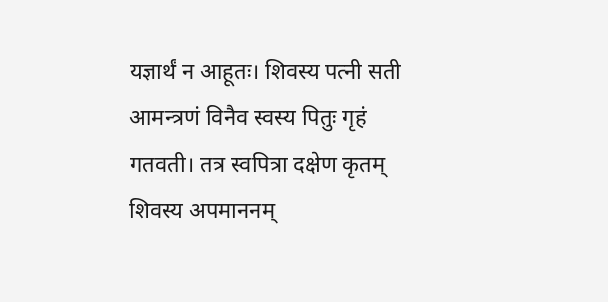यज्ञार्थं न आहूतः। शिवस्य पत्नी सती आमन्त्रणं विनैव स्वस्य पितुः गृहं गतवती। तत्र स्वपित्रा दक्षेण कृतम् शिवस्य अपमाननम्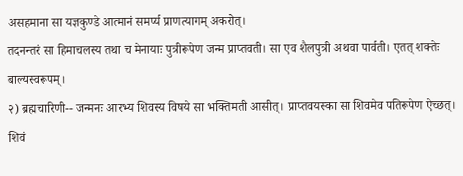असहमाना सा यज्ञकुण्डे आत्मानं समर्प्य प्राणत्यागम् अकरोत्।
तदनन्तरं सा हिमाचलस्य तथा च मेनायाः पुत्रीरूपेण जन्म प्राप्तवती। सा एव शैलपुत्री अथवा पार्वती। एतत् शक्तेः बाल्यस्वरूपम्।
२) ब्रह्मचारिणी-- जन्मनः आरभ्य शिवस्य विषये सा भक्तिमती आसीत्। प्राप्तवयस्का सा शिवमेव पतिरूपेण ऐच्छत्। शिवं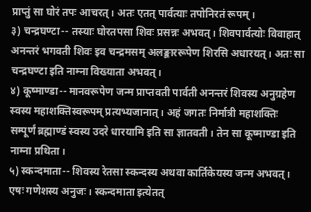प्राप्तुं सा घोरं तपः आचरत्। अतः एतत् पार्वत्याः तपोनिरतं रूपम्।
३) चन्द्रघण्टा-- तस्याः घोरतपसा शिवः प्रसन्नः अभवत्। शिवपार्वत्योः विवाहात् अनन्तरं भगवती शिवः इव चन्द्रमसम् अलङ्काररूपेण शिरसि अधारयत्। अतः सा चन्द्रघण्टा इति नाम्ना विख्याता अभवत्।
४) कूष्माण्डा-- मानवरूपेण जन्म प्राप्तवती पार्वती अनन्तरं शिवस्य अनुग्रहेण स्वस्य महाशक्तिस्वरूपम् प्रत्यभ्यजानात्। अहं जगतः निर्मात्री महाशक्तिः सम्पूर्णं ब्रह्माण्डं स्वस्य उदरे धारयामि इति सा ज्ञातवती। तेन सा कूष्माण्डा इति नाम्ना प्रथिता।
५) स्कन्दमाता-- शिवस्य रेतसा स्कन्दस्य अथवा कार्तिकेयस्य जन्म अभवत्। एषः गणेशस्य अनुजः। स्कन्दमाता इत्येतत्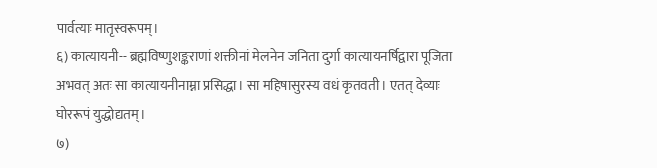पार्वत्याः मातृस्वरूपम्।
६) कात्यायनी-- ब्रह्मविष्णुशङ्कराणां शक्तीनां मेलनेन जनिता दुर्गा कात्यायनर्षिद्वारा पूजिता अभवत् अतः सा कात्यायनीनाम्ना प्रसिद्धा। सा महिषासुरस्य वधं कृतवती। एतत् देव्याः घोररूपं युद्धोद्यतम्।
७)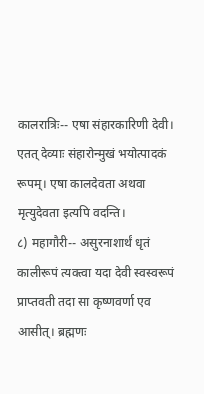कालरात्रिः-- एषा संहारकारिणी देवी। एतत् देव्याः संहारोन्मुखं भयोत्पादकं रूपम्। एषा कालदेवता अथवा मृत्युदेवता इत्यपि वदन्ति।
८) महागौरी-- असुरनाशार्थं धृतं कालीरूपं त्यक्त्वा यदा देवी स्वस्वरूपं प्राप्तवती तदा सा कृष्णवर्णा एव आसीत्। ब्रह्मणः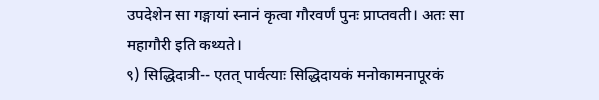उपदेशेन सा गङ्गायां स्नानं कृत्वा गौरवर्णं पुनः प्राप्तवती। अतः सा महागौरी इति कथ्यते।
९) सिद्धिदात्री-- एतत् पार्वत्याः सिद्धिदायकं मनोकामनापूरकं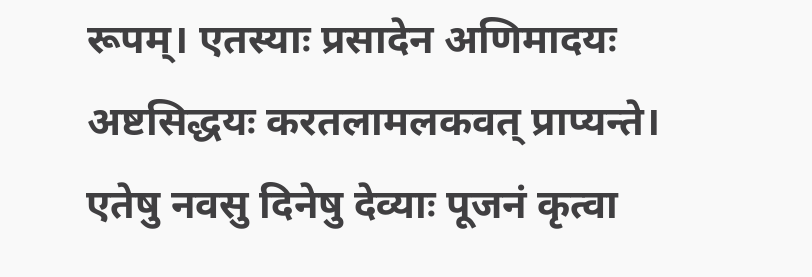रूपम्। एतस्याः प्रसादेन अणिमादयः अष्टसिद्धयः करतलामलकवत् प्राप्यन्ते।
एतेषु नवसु दिनेषु देव्याः पूजनं कृत्वा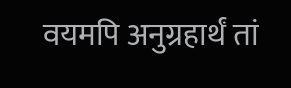वयमपि अनुग्रहार्थं तां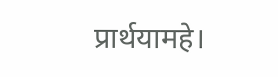प्रार्थयामहे।